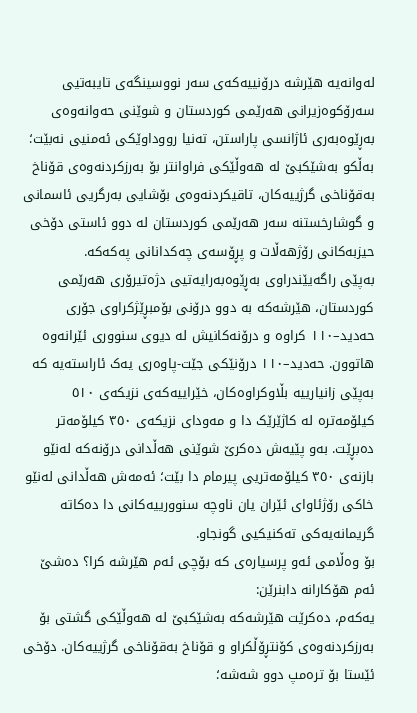لەوانەیە هێرشە درۆنییەکەی سەر نووسینگەی تایبەتیی سەرۆکوەزیرانی هەرێمی کوردستان و شوێنی حەوانەوەی بەڕێوەبەری ئاژانسی پاراستن، تەنیا رووداوێکی ئەمنیی نەبێت؛ بەڵکو بەشێکبێ لە هەوڵێکی فراوانتر بۆ بەرزکردنەوەی قۆناخ بەقۆناخی گرژییەکان، تاقیکردنەوەی بۆشایی بەرگریی ئاسمانی و گوشارخستنە سەر هەرێمی کوردستان لە دوو ئاستی دۆخی حیزبەکانی رۆژهەڵات و پڕۆسەی چەکدانانی پەکەکە.
بەپێی راگەیێندراوی بەڕێوەبەرایەتیی دژەتیرۆری هەرێمی کوردستان، هێرشەکە بە دوو درۆنی بۆمبڕێژکراوی جۆری حەدید–١١٠ کراوە و درۆنەکانیش لە دیوی سنووری ئێرانەوە هاتوون. حەدید–١١٠ درۆنێکی جێت-پاوەری یەک ئاراستەیە کە بەپێی زانیارییە بڵاوکراوەکان، خێراییەکەی نزیکەی ٥١٠ کیلۆمەترە لە کاژێرێک دا و مەودای نزیکەی ٣٥٠ کیلۆمەتر دەبڕێت. بەو پێیەش دەکرێ شوێنی هەڵدانی درۆنەکە لەنێو بازنەی ٣٥٠ کیلۆمەتریی پیرمام دا بێت؛ ئەمەش هەڵدانی لەنێو خاکی رۆژئاوای ئێران یان ناوچە سنوورییەکانی دا دەکاتە گریمانەیەکی تەکنیکیی گونجاو.
بۆ وەڵامی ئەو پرسیارەی کە بۆچی ئەم هێرشە کرا؟ دەشێ ئەم هۆکارانە دابنرێن:
یەکەم، دەکرێت هێرشەکە بەشێکبێ لە هەوڵێکی گشتی بۆ بەرزکردنەوەی کۆنتڕۆڵکراو و قۆناخ بەقۆناخی گرژییەکان. دۆخی ئێستا بۆ ترەمپ دوو شەشە؛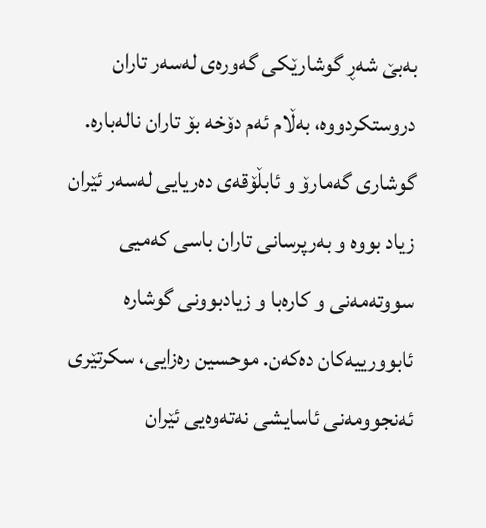بەبێ شەڕ گوشارێکی گەورەی لەسەر تاران دروستکردووە، بەڵام ئەم دۆخە بۆ تاران نالەبارە. گوشاری گەمارۆ و ئابڵۆقەی دەریایی لەسەر ئێران زیاد بووە و بەرپرسانی تاران باسی کەمیی سووتەمەنی و کارەبا و زیادبوونی گوشارە ئابوورییەکان دەکەن. موحسین رەزایی، سکرتێری ئەنجوومەنی ئاسایشی نەتەوەیی ئێران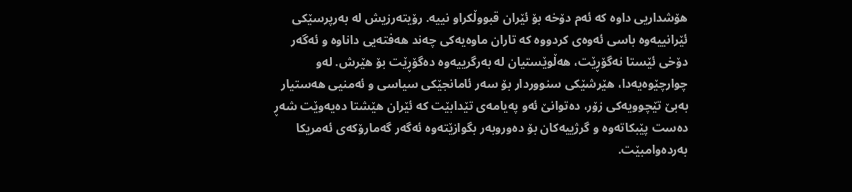هۆشداریی داوە کە ئەم دۆخە بۆ ئێران قبووڵکراو نییە. رۆیتەرزیش لە بەرپرسێکی ئێرانییەوە باسی ئەوەی کردووە کە تاران ماوەیەکی چەند هەفتەیی داناوە و ئەگەر دۆخی ئێستا نەگۆڕێت، هەڵوێستیان لە بەرگرییەوە دەگۆڕێت بۆ هێرش. لەو چوارچێوەیەدا، هێرشێکی سنووردار بۆ سەر ئامانجێکی سیاسی و ئەمنیی هەستیار بەبێ تێچوویەکی زۆر، دەتوانێ ئەو پەیامەی تێدابێت کە ئێران هێشتا دەیەوێت شەڕ دەست پێبکاتەوە و گرژییەکان بۆ دەوروبەر بگوازێتەوە ئەگەر گەمارۆکەی ئەمریکا بەردەوامبێت.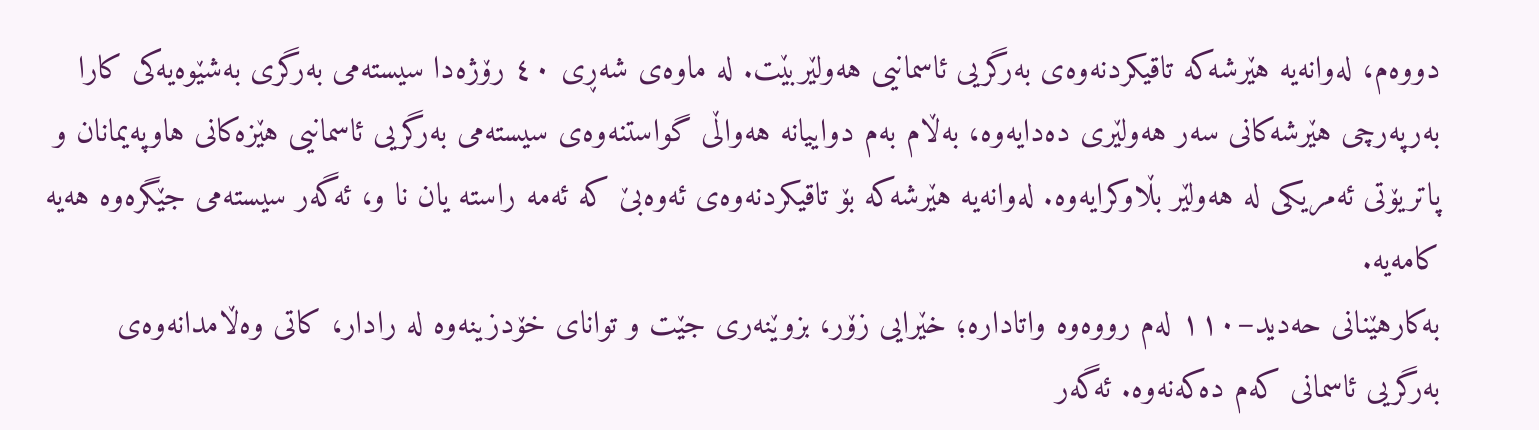دووەم، لەوانەیە هێرشەکە تاقیکردنەوەی بەرگریی ئاسمانیی هەولێربێت. لە ماوەی شەڕی ٤٠ رۆژەدا سیستەمی بەرگری بەشێوەیەکی کارا بەرپەرچی هێرشەکانی سەر هەولێری دەدایەوە، بەڵام بەم دواییانە هەواڵی گواستنەوەی سیستەمی بەرگریی ئاسمانیی هێزەکانی هاوپەیمانان و پاتریۆتی ئەمریکی لە هەولێر بڵاوکرایەوە. لەوانەیە هێرشەکە بۆ تاقیکردنەوەی ئەوەبێ کە ئەمە راستە یان نا و، ئەگەر سیستەمی جێگرەوە هەیە کامەیە.
بەکارهێنانی حەدید–١١٠ لەم رووەوە واتادارە؛ خێرایی زۆر، بزوێنەری جێت و توانای خۆدزینەوە لە رادار، کاتی وەڵامدانەوەی بەرگریی ئاسمانی کەم دەکەنەوە. ئەگەر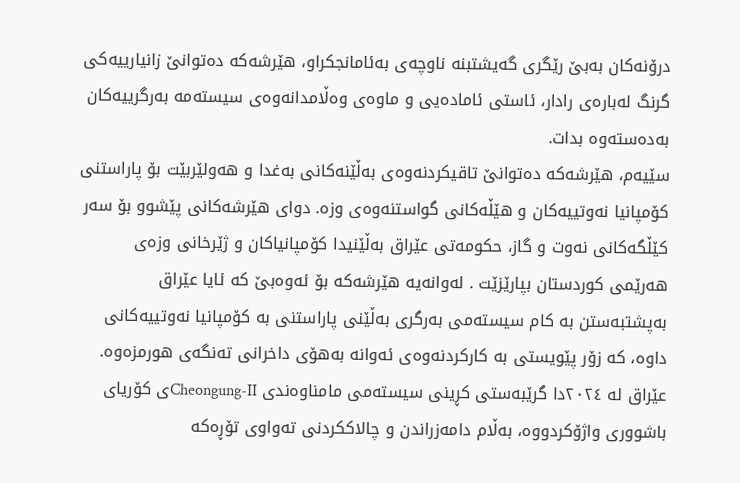درۆنەکان بەبێ رێگری گەیشتبنە ناوچەی بەئامانجکراو، هێرشەکە دەتوانێ زانیارییەکی گرنگ لەبارەی رادار، ئاستی ئامادەیی و ماوەی وەڵامدانەوەی سیستەمە بەرگرییەکان بەدەستەوە بدات.
سێیەم، هێرشەکە دەتوانێ تاقیکردنەوەی بەڵێنەکانی بەغدا و هەولێربێت بۆ پاراستنی کۆمپانیا نەوتییەکان و هێڵەکانی گواستنەوەی وزە. دوای هێرشەکانی پێشوو بۆ سەر کێڵگەکانی نەوت و گاز، حکومەتی عێراق بەڵێنیدا کۆمپانیاکان و ژێرخانی وزەی هەرێمی کوردستان بپارێزێت . لەوانەیە هێرشەکە بۆ ئەوەبێ کە ئایا عێراق بەپشتبەستن بە کام سیستەمی بەرگری بەڵێنی پاراستنی بە کۆمپانیا نەوتییەکانی داوە، کە زۆر پێویستی بە کارکردنەوەی ئەوانە بەهۆی داخرانی تەنگەی هورمزەوە.
عێراق لە ٢٠٢٤دا گرێبەستی کڕینی سیستەمی مامناوەندی Cheongung-IIی کۆریای باشووری واژۆکردووە، بەڵام دامەزراندن و چالاککردنی تەواوی تۆڕەکە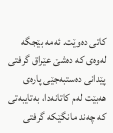کاتی دەوێت. ئەمە بێجگە لەوەی کە دەشێ عێراق گرفتی پێدانی دەستبەجێی پارەی هەبێت لەم کاتانەدا، بەتایبەتی کە چەند مانگێکە گرفتی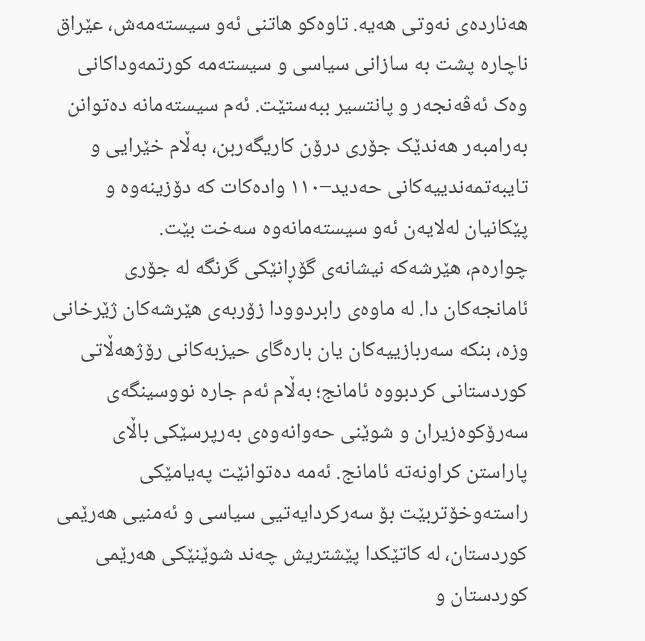هەناردەی نەوتی هەیە. تاوەکو هاتنی ئەو سیستەمەش، عێراق ناچارە پشت بە سازانی سیاسی و سیستەمە کورتمەوداکانی وەک ئەڤەنجەر و پانتسیر ببەستێت. ئەم سیستەمانە دەتوانن بەرامبەر هەندێک جۆری درۆن کاریگەربن، بەڵام خێرایی و تایبەتمەندییەکانی حەدید–١١٠ وادەکات کە دۆزینەوە و پێكانیان لەلایەن ئەو سیستەمانەوە سەخت بێت.
چوارەم، هێرشەکە نیشانەی گۆڕانێکی گرنگە لە جۆری ئامانجەکان دا. لە ماوەی رابردوودا زۆربەی هێرشەکان ژێرخانی وزە، بنکە سەربازییەکان یان بارەگای حیزبەکانی رۆژهەڵاتی کوردستانی کردبووە ئامانج؛ بەڵام ئەم جارە نووسینگەی سەرۆکوەزیران و شوێنی حەوانەوەی بەرپرسێکی باڵای پاراستن کراونەتە ئامانج. ئەمە دەتوانێت پەیامێکی راستەوخۆتربێت بۆ سەرکردایەتیی سیاسی و ئەمنیی هەرێمی کوردستان، لە کاتێکدا پێشتریش چەند شوێنێکی هەرێمی کوردستان و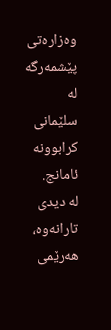وەزارەتی پێشمەرگە لە سلێمانی کرابوونە ئامانج.
لە دیدی تارانەوە، هەرێمی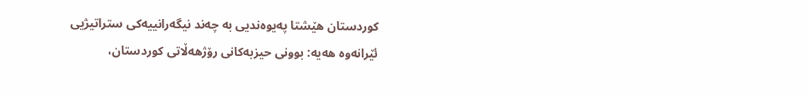کوردستان هێشتا پەیوەندیی بە چەند نیگەرانییەکی ستراتیژیی ئێرانەوە هەیە: بوونی حیزبەکانی رۆژهەڵاتی کوردستان،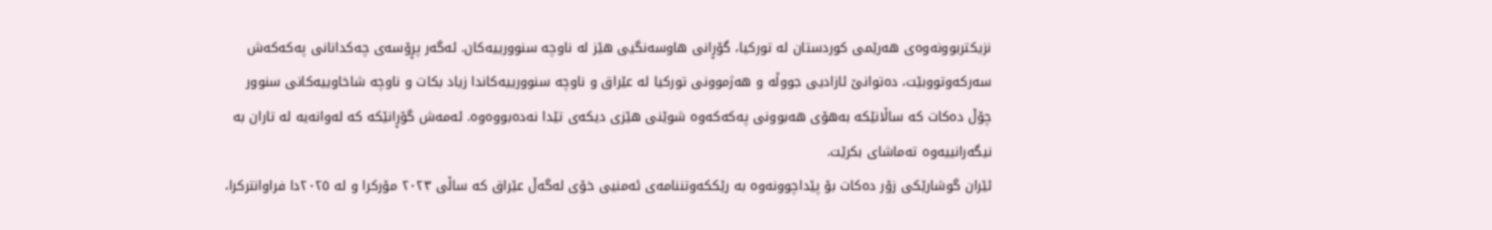نزیکتربوونەوەی هەرێمی کوردستان لە تورکیا، گۆڕانی هاوسەنگیی هێز لە ناوچە سنوورییەکان. ئەگەر پڕۆسەی چەکدانانی پەکەکەش سەرکەوتووبێت، دەتوانێ ئازادیی جووڵە و هەژموونی تورکیا لە عێراق و ناوچە سنوورییەکاندا زیاد بکات و ناوچە شاخاوییەکانی سنوور چۆڵ دەکات کە ساڵانێکە بەهۆی هەبوونی پەکەکەوە شوێنی هێزی دیکەی تێدا نەدەبووەوە. ئەمەش گۆڕانێکە کە لەوانەیە لە تاران بە نیگەرانییەوە تەماشای بکرێت.
ئێران گوشارێکی زۆر دەکات بۆ پێداچوونەوە بە رێککەوتننامەی ئەمنیی خۆی لەگەڵ عێراق کە ساڵی ٢٠٢٣ مۆرکرا و لە ٢٠٢٥دا فراوانترکرا،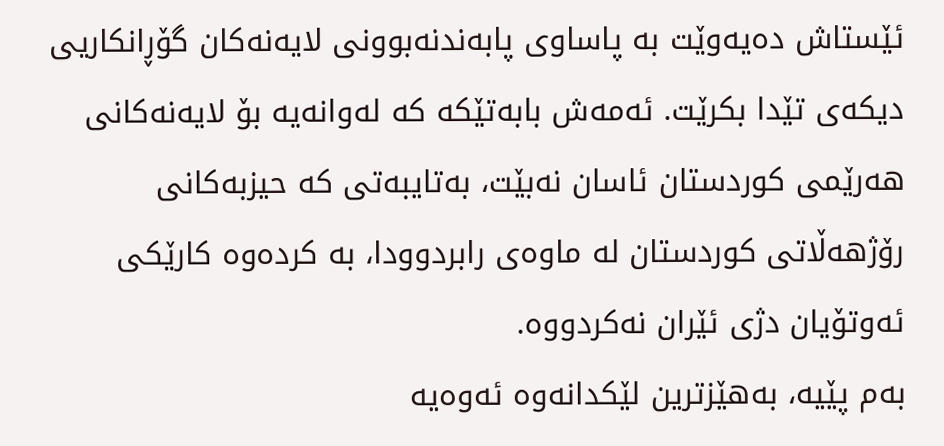ئێستاش دەیەوێت بە پاساوی پابەندنەبوونی لایەنەکان گۆڕانکاریی دیکەی تێدا بکرێت. ئەمەش بابەتێکە کە لەوانەیە بۆ لایەنەکانی هەرێمی کوردستان ئاسان نەبێت، بەتایبەتی کە حیزبەکانی رۆژهەڵاتی کوردستان لە ماوەی رابردوودا، بە کردەوە کارێکی ئەوتۆیان دژی ئێران نەکردووە.
بەم پێیە، بەهێزترین لێکدانەوە ئەوەیە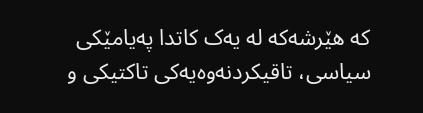کە هێرشەکە لە یەک کاتدا پەیامێکی سیاسی، تاقیکردنەوەیەکی تاکتیکی و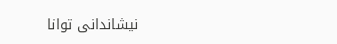نیشاندانی توانا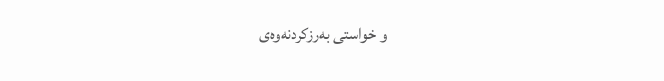و خواستی بەرزکردنەوەی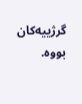گرژییەکان بووە.